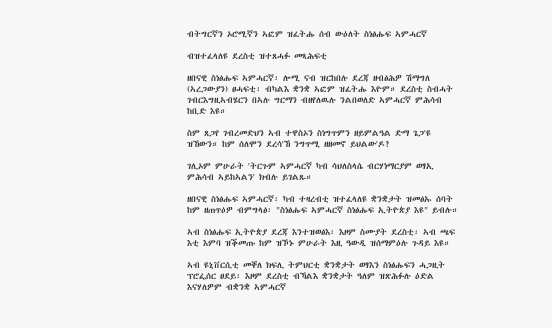ብትግርኛን ኦሮሚኛን ኣፎም ዝፈትሑ ሰብ ውዕለት ስነፅሑፍ ኣምሓርኛ

ብዝተፈላለዩ ደረስቲ ዝተጸሓፉ መጻሕፍቲ

ዘበናዊ ስነፅሑፍ ኣምሓርኛ፡ ሎሚ ናብ ዝርከበሉ ደረጃ ዘብፅሕዎ ሽማግለ (ኣረጋውያን) ፀሓፍቲ፡ ብካልእ ቋንቋ ኣፎም ዝፈትሑ እዮም። ደረስቲ ስብሓት ገብርእግዚኣብሄርን በኣሉ ግርማን ብዘየለዉሉ ንልበወለድ ኣምሓርኛ ምሕሳብ ከቢድ እዩ።

ስም ጸጋየ ገብረመድህን ኣብ ተዋስኦን ስነግጥምን ዘይምልዓል ድማ ጌጋ'ዩ ዝኸውን። ከም ሰለሞን ደረሳ'ኸ ንግጥሚ ዘዘመኖ ይህልው'ዶ?

ገሊኦም ምሁራት 'ትርጉም ኣምሓርኛ ካብ ሳህለስላሴ ብርሃነማርያም ወፃኢ ምሕሳብ ኣይከኣልን' ክብሉ ይገልጹ።

ዘበናዊ ስነፅሑፍ ኣምሓርኛ፡ ካብ ተዛረብቲ ዝተፈላለዩ ቋንቋታት ዝመፅኡ ሰባት ከም ዘጠጥዕዎ ብምግላፅ፡ "ስነፅሑፍ ኣምሓርኛ ስነፅሑፍ ኢትዮጵያ እዩ" ይብሉ።

ኣብ ስነፅሑፍ ኢትዮጵያ ደረጃ እንተዝወፅእ፡ እዞም ስሙያት ደረስቲ፡ ኣብ ጫፍ እቲ እምባ ዝቕመጡ ከም ዝኾኑ ምሁራት እዚ ዓውዲ ዝሰማምዕሉ ጉዳይ እዩ።

ኣብ ዩኒቨርሲቲ መቐለ ክፍሊ ትምህርቲ ቋንቋታት ወፃእን ስነፅሑፍን ሓጋዚት ፕሮፌሰር ፀደይ፡ እዞም ደረስቲ ብኻልእ ቋንቋታት ዓለም ዝጽሕፉሉ ዕድል እናሃለዎም ብቋንቋ ኣምሓርኛ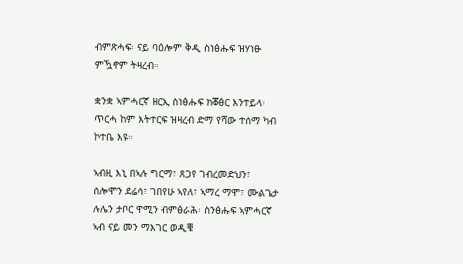ብምጽሓፍ፡ ናይ ባዕሎም ቅዲ ስነፅሑፍ ዝሃነፁ ምዃኖም ትዛረብ።

ቋንቋ ኣምሓርኛ ዘርኢ ስነፅሑፍ ክቖፅር እንተይላ፡ ጥርሓ ከም እትተርፍ ዝዛረብ ድማ የሻው ተሰማ ካብ ኮተቤ እዩ።

ኣብዚ እኒ በኣሉ ግርማ፣ ጸጋየ ገብረመድህን፣ ሰሎሞን ደሬሳ፣ ገበየሁ ኣየለ፣ ኣማረ ማሞ፣ ሙልጌታ ሉሌን ታቦር ዋሚን ብምፅራሕ፡ ስንፅሑፍ ኣምሓርኛ ኣብ ናይ መን ማእገር ወዲቑ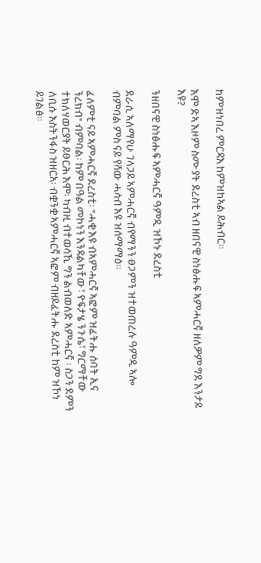ከምዝነበረ ምርዳእ ከምዝከኣል ይሕብር።

እሞ ድኣ እዞም ስሙያት ደረስቲ ኣብ ዘበናዊ ስነፅሑፍ ኣምሓርኛ ዘለዎም ግደ እንታይ እዩ?

ንዘበናዊ ስነፅሑፍ ኣምሓርኛ ዓምዲ ዝኾኑ ደረስቲ

ደራሲ ኣለማየሁ ገላጋይ ኣምሓርኛ ብየማንን ፀጋምን ዝተወጠረሉ ዓምዲ ኣሎ ብምባል ምስ ናይ የሻው ሓሳብ እዩ ዝሰማማዕ።

ፈለምቲ ናይ ኣምሓርኛ ደረስቲ፡ "ሓቂ እዩ ብኣምሓርኛ ኣፎም ዝፈትሑ ሰባት ኢና ንረክብ" ብምባል፡ ከም በዓል መኮነን እንዳልካቸው፣ ዮፍታሄ ንጉሴ፣ ግርማቸው ተክለሃወርያት ይፀርሕ እሞ፡ ካብዚ ብተወሳኺ ግን ልብወለድ ኣምሓርኛ ፡ ስጋን ደምን ለቢሱ እስትንፋስ ዝዘርአ፡ ብቋንቋ ኣምሓርኛ ኣፎም ብዘይፈትሑ ደረስቲ ከም ዝኾነ ይገልፅ።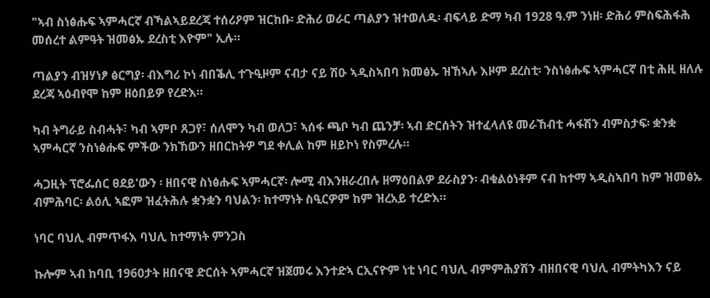"ኣብ ስነፅሑፍ ኣምሓርኛ ብኻልኣይደረጃ ተሰሪዖም ዝርከቡ፡ ድሕሪ ወራር ጣልያን ዝተወለዱ፡ ብፍላይ ድማ ካብ 1928 ዓ.ም ንነዘ፡ ድሕሪ ምስፍሕፋሕ መሰረተ ልምዓት ዝመፅኡ ደረስቲ እዮም" ኢሉ።

ጣልያን ብዝሃነፆ ፅርግያ፡ ብእግሪ ኮነ ብበቕሊ ተጉዒዞም ናብታ ናይ ሽዑ ኣዲስኣበባ ክመፅኡ ዝኸኣሉ እዞም ደረስቲ፡ ንስነፅሑፍ ኣምሓርኛ በቲ ሕዚ ዘለሉ ደረጃ ኣዕብየሞ ከም ዘዕበይዎ የረድእ።

ካብ ትግራይ ስብሓት፣ ካብ ኣምቦ ጸጋየ፣ ሰለሞን ካብ ወለጋ፣ ኣሰፋ ጫቦ ካብ ጨንቻ፡ ኣብ ድርሰትን ዝተፈላለዩ መራኸብቲ ሓፋሽን ብምስታፍ፡ ቋንቋ ኣምሓርኛ ንስነፅሑፍ ምችው ንክኸውን ዘበርከትዎ ግደ ቀሊል ከም ዘይኮነ የስምረሉ።

ሓጋዚት ፕሮፌሰር ፀደይ'ውን ፡ ዘበናዊ ስነፅሑፍ ኣምሓርኛ፡ ሎሚ ብእንዘራረበሉ ዘማዕበልዎ ደራስያን፡ ብቁልዕነቶም ናብ ከተማ ኣዲስኣበባ ከም ዝመፅኡ ብምሕባር፡ ልዕሊ ኣፎም ዝፈትሕሉ ቋንቋን ባህልን፡ ከተማነት ስዒርዎም ከም ዝረአይ ተረድእ።

ነባር ባህሊ ብምጥፋእ ባህሊ ከተማነት ምንጋስ

ኩሎም ኣብ ከባቢ 1960ታት ዘበናዊ ድርሰት ኣምሓርኛ ዝጀመሩ እንተድኣ ርኢናዮም ነቲ ነባር ባህሊ ብምምሕያሽን ብዘበናዊ ባህሊ ብምትካእን ናይ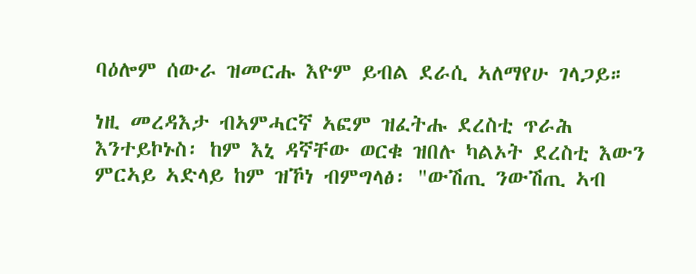ባዕሎም ሰውራ ዝመርሑ እዮም ይብል ደራሲ ኣለማየሁ ገላጋይ።

ነዚ መረዳእታ ብኣምሓርኛ ኣፎም ዝፈትሑ ደረስቲ ጥራሕ እንተይኮኑስ፡ ከም እኒ ዳኛቸው ወርቁ ዝበሉ ካልኦት ደረስቲ እውን ምርኣይ ኣድላይ ከም ዝኾነ ብምግላፅ፡ "ውሽጢ ንውሽጢ ኣብ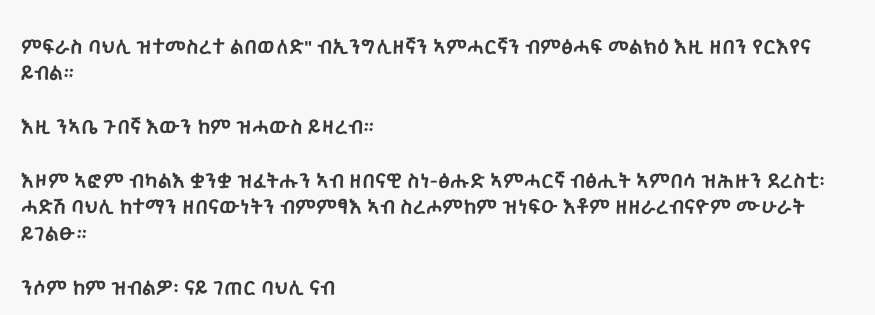ምፍራስ ባህሊ ዝተመስረተ ልበወለድ" ብኢንግሊዘኛን ኣምሓርኛን ብምፅሓፍ መልክዕ እዚ ዘበን የርእየና ይብል።

እዚ ንኣቤ ጉበኛ እውን ከም ዝሓውስ ይዛረብ።

እዞም ኣፎም ብካልእ ቋንቋ ዝፈትሑን ኣብ ዘበናዊ ስነ-ፅሑድ ኣምሓርኛ ብፅሒት ኣምበሳ ዝሕዙን ደረስቲ፡ ሓድሽ ባህሊ ከተማን ዘበናውነትን ብምምፃእ ኣብ ስረሖምከም ዝነፍዑ እቶም ዘዘራረብናዮም ሙሁራት ይገልፁ።

ንሶም ከም ዝብልዎ፡ ናይ ገጠር ባህሊ ናብ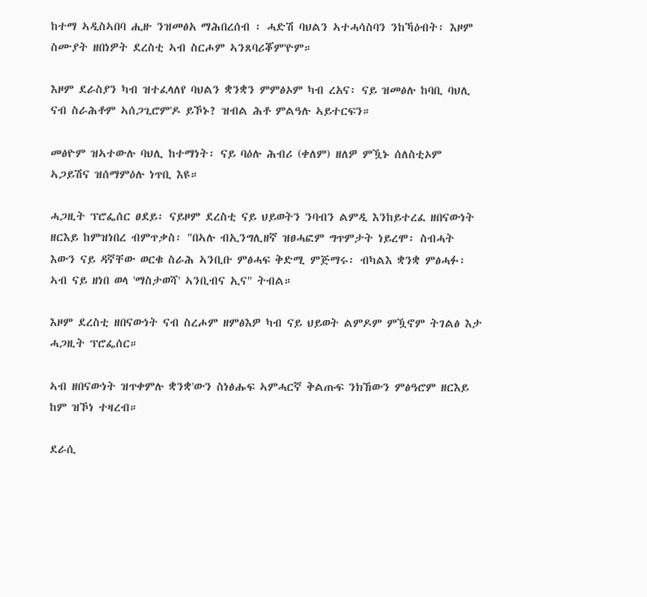ከተማ ኣዲስኣበባ ሒዙ ንዝመፅአ ማሕበረሰብ ፡ ሓድሽ ባህልን ኣተሓሳስባን ንከኻዕብት፡ እዞም ስሙያት ዘበነዎት ደረስቲ ኣብ ስርሖም ኣንጸባሪቖም'ዮም።

እዞም ደራስያን ካብ ዝተፈላለየ ባህልን ቋንቋን ምምፅኦም ካብ ረአና፡ ናይ ዝመፅሉ ከባቢ ባህሊ ናብ ስራሕቶም ኣሰጋጊሮም'ዶ ይኾኑ? ዝብል ሕቶ ምልዓሉ ኣይተርፍን።

መፅዮም ዝኣተውሉ ባህሊ ከተማነት፡ ናይ ባዕሉ ሕብሪ (ቀለም) ዘለዎ ምዃኑ ሰለስቲኦም ኣጋይሽና ዝሰማምዕሉ ነጥቢ እዩ።

ሓጋዚት ፕሮፌሰር ፀደይ፡ ናይዞም ደረስቲ ናይ ህይወትን ንባብን ልምዲ እንከይተረፈ ዘበናውነት ዘርእይ ከምዝነበረ ብምጥቃስ፡ "በኣሉ ብኢንግሊዘኛ ዝፀሓፎም ግጥምታት ነይረሞ፡ ስብሓት እውን ናይ ዳኛቸው ወርቁ ስራሕ ኣንቢቡ ምፅሓፍ ቅድሚ ምጅማሩ፡ ብካልእ ቋንቋ ምፅሓፉ፡ ኣብ ናይ ዘነበ ወላ 'ማስታወሻ' ኣንቢብና ኢና" ትብል።

እዞም ደረስቲ ዘበናውነት ናብ ስረሖም ዘምፅእዎ ካብ ናይ ህይወት ልምዶም ምዃኖም ትገልፅ እታ ሓጋዚት ፕሮፌሰር።

ኣብ ዘበናውነት ዝጥቀምሉ ቋንቋ'ውን ስነፅሑፍ ኣምሓርኛ ቅልጡፍ ንክኸውን ምፅዓሮም ዘርእይ ከም ዝኾነ ተዛረብ።

ደራሲ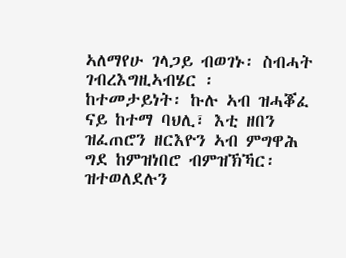ኣለማየሁ ገላጋይ ብወገኑ፡ ስብሓት ገብረእግዚኣብሄር ፡ ከተመታይነት፡ ኩሉ ኣብ ዝሓቖፈ ናይ ከተማ ባህሊ፣ እቲ ዘበን ዝፈጠሮን ዘርእዮን ኣብ ምግዋሕ ግደ ከምዝነበሮ ብምዝኽኻር፡ ዝተወለደሉን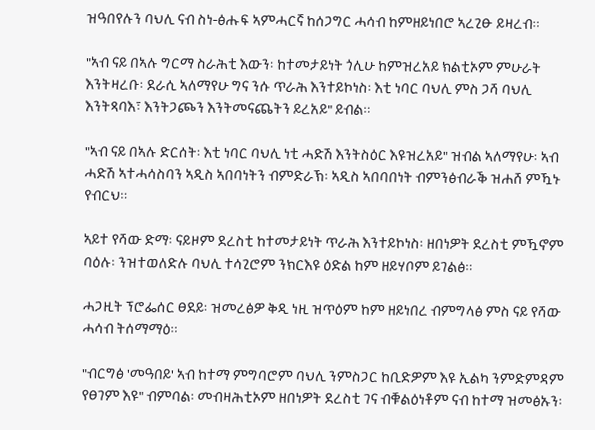ዝዓበየሉን ባህሊ ናብ ስነ-ፅሑፍ ኣምሓርኛ ከሰጋግር ሓሳብ ከምዘይነበሮ ኣረጊፁ ይዛረብ።

"ኣብ ናይ በኣሉ ግርማ ስራሕቲ እውን፡ ከተመታይነት ጎሊሁ ከምዝረአይ ክልቲኦም ምሁራት እንትዛረቡ፡ ደራሲ ኣለማየሁ ግና ንሱ ጥራሕ እንተይኮነስ፡ እቲ ነባር ባህሊ ምስ ጋሻ ባህሊ እንትጻባእ፣ እንትጋጮን እንትመናጨትን ይረአይ" ይብል።

"ኣብ ናይ በኣሉ ድርሰት፡ እቲ ነባር ባህሊ ነቲ ሓድሽ እንትስዕር እዩዝረአይ" ዝብል ኣለማየሁ፡ ኣብ ሓድሽ ኣተሓሳስባን ኣዲስ ኣበባነትን ብምድራኽ፡ ኣዲስ ኣበባበነት ብምንፅብራቕ ዝሐሸ ምዃኑ የብርህ።

ኣይተ የሻው ድማ፡ ናይዞም ደረስቲ ከተመታይነት ጥራሕ እንተይኮነስ፡ ዘበነዎት ደረስቲ ምዃኖም ባዕሉ፡ ንዝተወለድሉ ባህሊ ተሳጊሮም ንክርእዩ ዕድል ከም ዘይሃቦም ይገልፅ።

ሓጋዚት ፕሮፌሰር ፀደይ፡ ዝመረፅዎ ቅዲ ነዚ ዝጥዕም ከም ዘይነበረ ብምግላፅ ምስ ናይ የሻው ሓሳብ ትሰማማዕ።

"ብርግፅ 'መዓበይ' ኣብ ከተማ ምግባሮም ባህሊ ንምስጋር ከቢድዎም እዩ ኢልካ ንምድምዳም የፀገም እዩ" ብምባል፡ መብዛሕቲኦም ዘበነዎት ደረስቲ ገና ብቑልዕነቶም ናብ ከተማ ዝመፅኡን፡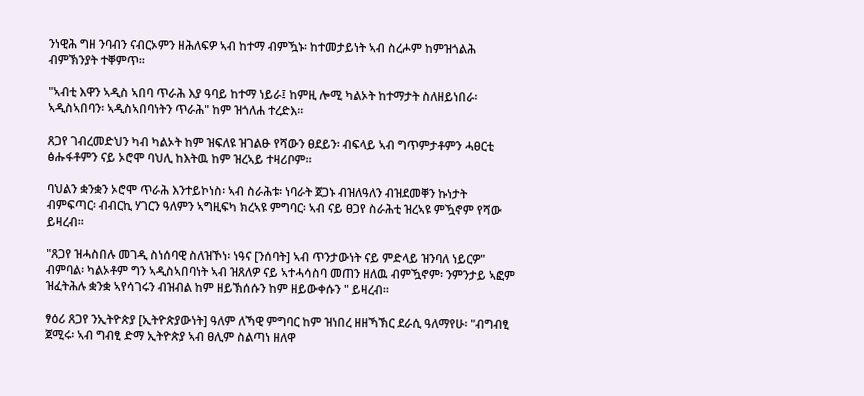ንነዊሕ ግዘ ንባብን ናብርኦምን ዘሕለፍዎ ኣብ ከተማ ብምዃኑ፡ ከተመታይነት ኣብ ስረሖም ከምዝጎልሕ ብምኽንያት ተቐምጥ።

"ኣብቲ እዋን ኣዲስ ኣበባ ጥራሕ እያ ዓባይ ከተማ ነይራ፤ ከምዚ ሎሚ ካልኦት ከተማታት ስለዘይነበራ፡ ኣዲስኣበባን፡ ኣዲስኣበባነትን ጥራሕ" ከም ዝጎለሐ ተረድእ።

ጸጋየ ገብረመድህን ካብ ካልኦት ከም ዝፍለዩ ዝገልፁ የሻውን ፀደይን፡ ብፍላይ ኣብ ግጥምታቶምን ሓፀርቲ ፅሑፋቶምን ናይ ኦሮሞ ባህሊ ከእትዉ ከም ዝረኣይ ተዛሪቦም።

ባህልን ቋንቋን ኦሮሞ ጥራሕ እንተይኮነስ፡ ኣብ ስራሕቱ፡ ነባራት ጀጋኑ ብዝለዓለን ብዝደመቐን ኩነታት ብምፍጣር፡ ብብርኪ ሃገርን ዓለምን ኣግዚፍካ ክረኣዩ ምግባር፡ ኣብ ናይ ፀጋየ ስራሕቲ ዝረኣዩ ምዃኖም የሻው ይዛረብ።

"ጸጋየ ዝሓስበሉ መገዲ ስነሰባዊ ስለዝኾነ፡ ነዓና [ንሰባት] ኣብ ጥንታውነት ናይ ምድላይ ዝንባለ ነይርዎ" ብምባል፡ ካልኦቶም ግን ኣዲስኣበባነት ኣብ ዝጸለዎ ናይ ኣተሓሳስባ መጠን ዘለዉ ብምዃኖም፡ ንምንታይ ኣፎም ዝፈትሕሉ ቋንቋ ኣየሳገሩን ብዝብል ከም ዘይኽሰሱን ከም ዘይውቀሱን " ይዛረብ።

ፃዕሪ ጸጋየ ንኢትዮጵያ [ኢትዮጵያውነት] ዓለም ለኻዊ ምግባር ከም ዝነበረ ዘዘኻኽር ደራሲ ዓለማየሁ፡ "ብግብፂ ጀሚሩ፡ ኣብ ግብፂ ድማ ኢትዮጵያ ኣብ ፀሊም ስልጣነ ዘለዋ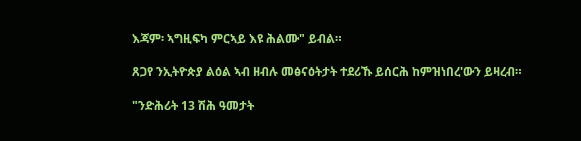እጃም፡ ኣግዚፍካ ምርኣይ እዩ ሕልሙ" ይብል።

ጸጋየ ንኢትዮጵያ ልዕል ኣብ ዘብሉ መፅናዕትታት ተደሪኹ ይሰርሕ ከምዝነበረ'ውን ይዛረብ።

"ንድሕሪት 13 ሽሕ ዓመታት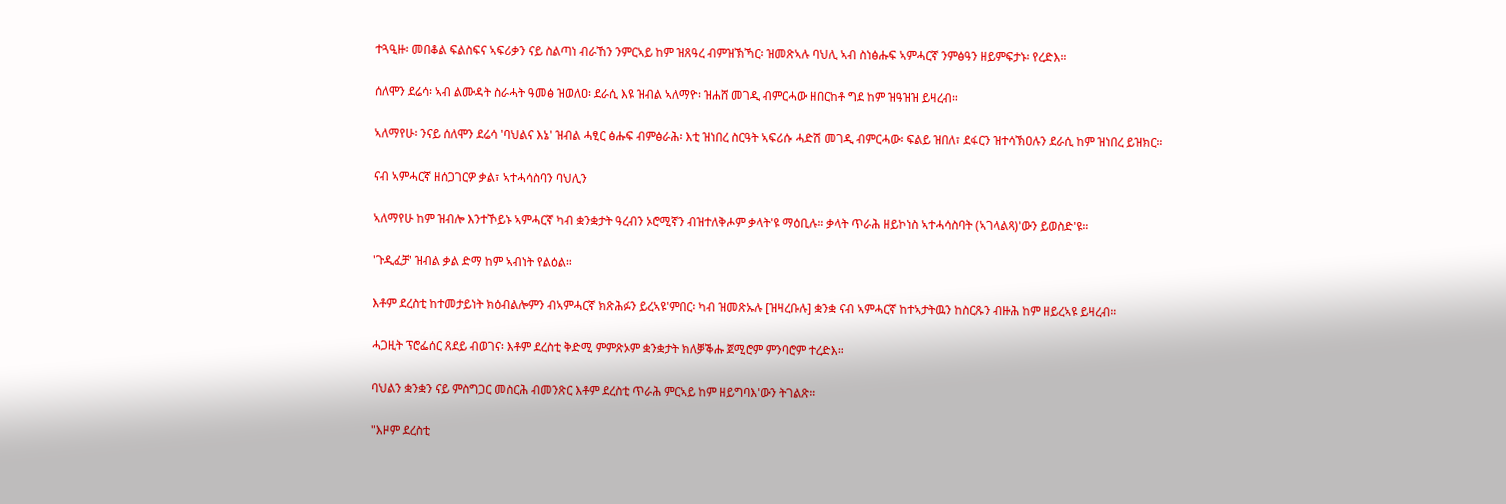ተጓዒዙ፡ መበቆል ፍልስፍና ኣፍሪቃን ናይ ስልጣነ ብራኸን ንምርኣይ ከም ዝጸዓረ ብምዝኽኻር፡ ዝመጽኣሉ ባህሊ ኣብ ስነፅሑፍ ኣምሓርኛ ንምፅዓን ዘይምፍታኑ፡ የረድእ።

ሰለሞን ደሬሳ፡ ኣብ ልሙዳት ስራሓት ዓመፅ ዝወለዐ፡ ደራሲ እዩ ዝብል ኣለማዮ፡ ዝሐሸ መገዲ ብምርሓው ዘበርከቶ ግደ ከም ዝዓዝዝ ይዛረብ።

ኣለማየሁ፡ ንናይ ሰለሞን ደሬሳ 'ባህልና እኔ' ዝብል ሓፂር ፅሑፍ ብምፅራሕ፡ እቲ ዝነበረ ስርዓት ኣፍሪሱ ሓድሽ መገዲ ብምርሓው፡ ፍልይ ዝበለ፣ ደፋርን ዝተሳኽዐሉን ደራሲ ከም ዝነበረ ይዝክር።

ናብ ኣምሓርኛ ዘሰጋገርዎ ቃል፣ ኣተሓሳስባን ባህሊን

ኣለማየሁ ከም ዝብሎ እንተኾይኑ ኣምሓርኛ ካብ ቋንቋታት ዓረብን ኦሮሚኛን ብዝተለቅሖም ቃላት'ዩ ማዕቢሉ። ቃላት ጥራሕ ዘይኮነስ ኣተሓሳስባት (ኣገላልጻ)'ውን ይወስድ'ዩ።

'ጉዲፈቻ' ዝብል ቃል ድማ ከም ኣብነት የልዕል።

እቶም ደረስቲ ከተመታይነት ክዕብልሎምን ብኣምሓርኛ ክጽሕፉን ይረኣዩ'ምበር፡ ካብ ዝመጽኡሉ [ዝዛረቡሉ] ቋንቋ ናብ ኣምሓርኛ ከተኣታትዉን ከስርጹን ብዙሕ ከም ዘይረኣዩ ይዛረብ።

ሓጋዚት ፕሮፌሰር ጸደይ ብወገና፡ እቶም ደረስቲ ቅድሚ ምምጽኦም ቋንቋታት ክለቓቕሑ ጀሚሮም ምንባሮም ተረድእ።

ባህልን ቋንቋን ናይ ምስግጋር መስርሕ ብመንጽር እቶም ደረስቲ ጥራሕ ምርኣይ ከም ዘይግባእ'ውን ትገልጽ።

"እዞም ደረስቲ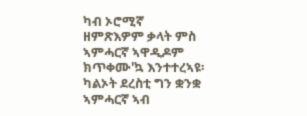ካብ ኦሮሚኛ ዘምጽእዎም ቃላት ምስ ኣምሓርኛ ኣዋዲዶም ክጥቀሙ'ኳ እንተተረኣዩ፡ ካልኦት ደረስቲ ግን ቋንቋ ኣምሓርኛ ኣብ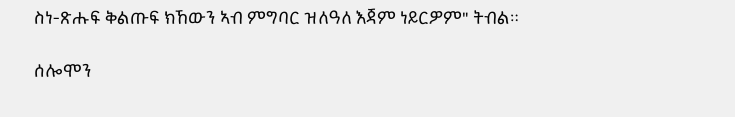ስነ-ጽሑፍ ቅልጡፍ ክኸውን ኣብ ምግባር ዝለዓለ እጃም ነይርዎም" ትብል።

ሰሎሞን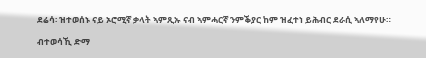ደሬሳ፡ ዝተወሰኑ ናይ ኦሮሚኛ ቃላት ኣምጺኡ ናብ ኣምሓርኛ ንምቕያር ከም ዝፈተነ ይሕብር ደራሲ ኣለማየሁ።

ብተወሳኺ ድማ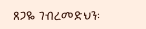ጸጋዬ ገብረመድህን፡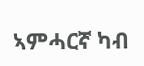ኣምሓርኛ ካብ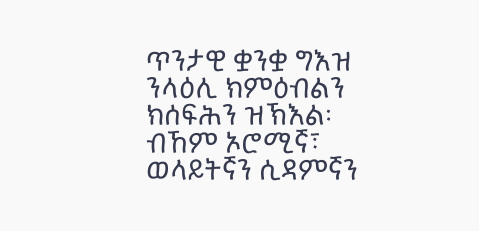ጥንታዊ ቋንቋ ግእዝ ንላዕሊ ክምዕብልን ክሰፍሕን ዝኽእል፡ ብኸም ኦሮሚኛ፣ ወላይትኛን ሲዳምኛን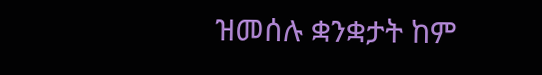ዝመሰሉ ቋንቋታት ከም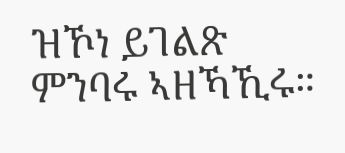ዝኾነ ይገልጽ ምንባሩ ኣዘኻኺሩ።